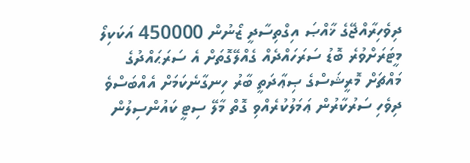ދިވެހިރާއްޖޭގެ ޚާއްޞަ އިގްތިސާދީ ޒޯނުން 450000 އަކަކިލޯ މީޓަރަށްވުރެ ބޮޑު ސަރަހައްދެއް ގެއްލޭގޮތަށް އެ ސަރަޙައްދުގެ މައްޗަށް މޮރީޝަސްގެ ޞިޢާދަތީ ބާރު ހިނގާނެކަމަށް އެއްބަސްވެ ދިވެހި ސަރުކާރުން ޢަމަލުކުރެއްވި ގޮތް މާލޭ ސިޓީ ކައުންސިލުން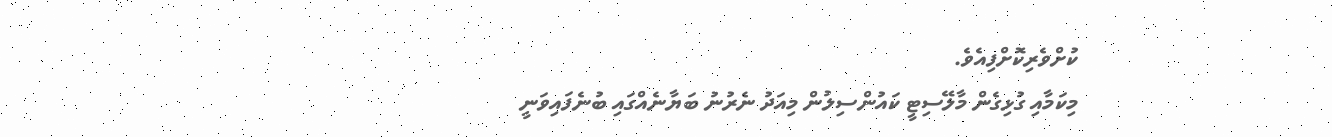ކުށްވެރިކޮށްފިއެވެ.
މިކަމާއި ގުޅިގެން މާލޭސިޓީ ކައުންސިލުން މިއަދު ނެރުނު ބަޔާނެއްގައި ބުނެފައިވަނީ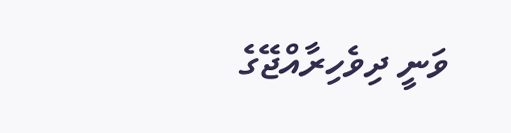ވަނީ ދިވެހިރާއްޖޭގެ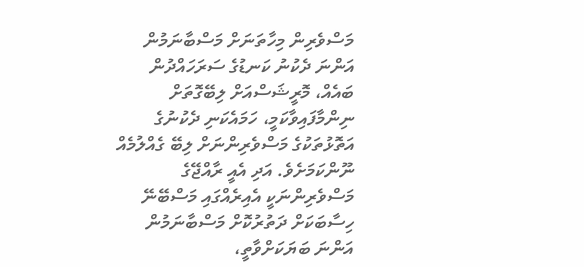މަސްވެރިން މިހާތަނަށް މަސްބާނަމުން އަންނަ ދެކުނު ކަނޑުގެ ސަރަހައްދުން ބައެއް، މޮރީޝަސްއަށް ލިބޭގޮތަށް ނިންމާފައިވާކަމީ، ހަމައެކަނި ދެކުނުގެ އަތޮޅުތަކުގެ މަސްވެރިންނަށް ލިބޭ ގެއްލުމެއް ނޫންކަމަށެވެ. އަދި އެއީ ރާއްޖޭގެ މަސްވެރިންނަކީ އެއިރެއްގައި މަސްބޭނޭ ހިސާބަކަށް ދަތުރުކޮށް މަސްބާނަމުން އަންނަ ބަޔަކަށްވާތީ،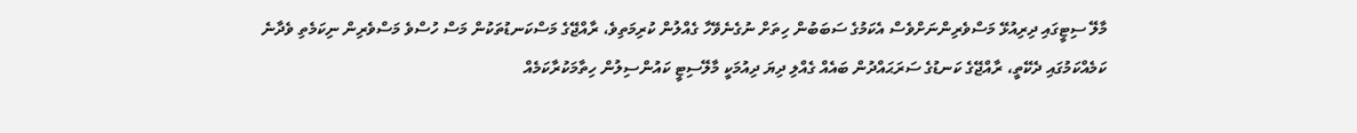މާލޭ ސިޓީގައި ދިރިއުޅޭ މަސްވެރިންނަށްވެސް އެކަމުގެ ސަބަބުން ހިތަށް ނުގެނެވޭހާ ގެއްލުން ކުރިމަތިވެ، ރާއްޖޭގެ މަސްކަނޑުތަކުން މަސް ހުސްވެ މަސްވެރިން ނިކަމެތި ވެދާނެ ކަމެއްކަމުގައި ދެކޭތީ، ރާއްޖޭގެ ކަނޑުގެ ސަރަޙައްދުން ބައެއް ގެއްލި ދިޔަ ދިއުމަކީ މާލޭސިޓީ ކައުންސިލުން ހިތާމަކުރާކަމެއް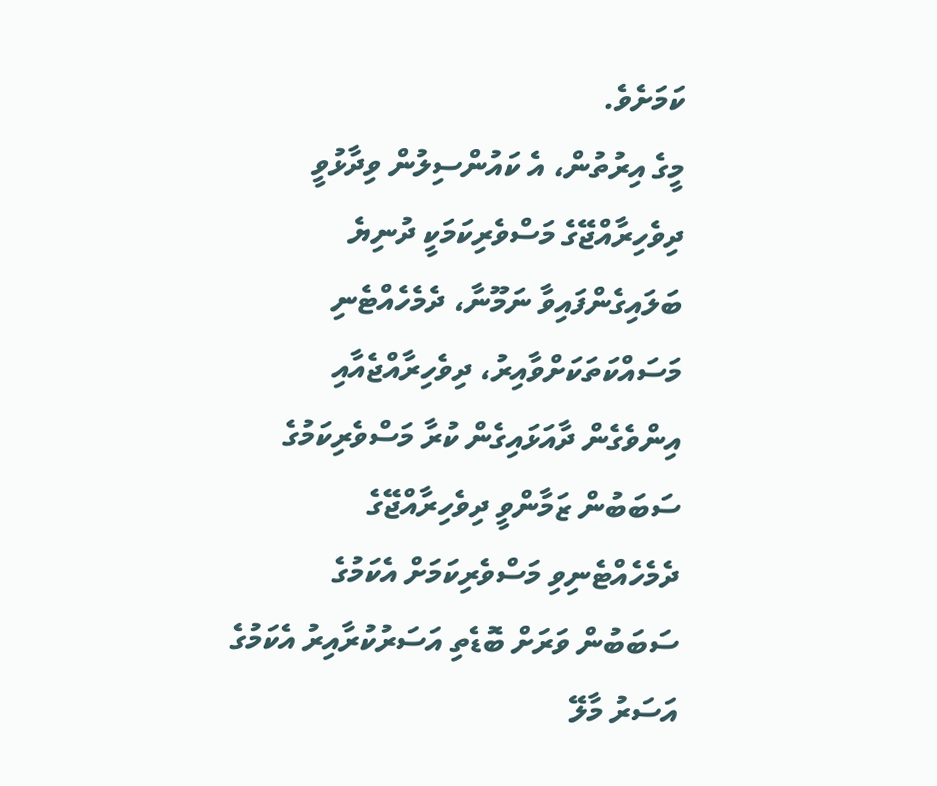ކަމަށެވެ.
މީގެ އިރުތުން، އެ ކައުންސިލުން ވިދާޅުވީ ދިވެހިރާއްޖޭގެ މަސްވެރިކަމަކީ ދުނިޔެ ބަލައިގެންފައިވާ ނަމޫނާ، ދެމެހެއްޓެނި މަސައްކަތަކަށްވާއިރު، ދިވެހިރާއްޖެއާއި އިންވެގެން ދާއަޅައިގެން ކުރާ މަސްވެރިކަމުގެ ސަބަބުން ޒަމާންވީ ދިވެހިރާއްޖޭގެ ދެމެހެއްޓެނިވި މަސްވެރިކަމަށް އެކަމުގެ ސަބަބުން ވަރަށް ބޮޑެތި އަސަރުކުރާއިރު އެކަމުގެ އަސަރު މާލޭ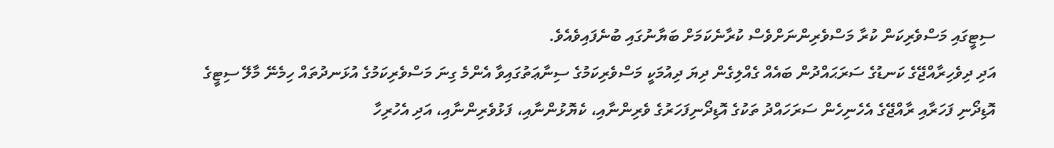ސިޓީގައި މަސްވެރިކަން ކުރާ މަސްވެރިންނަށްވެސް ކުރާނެކަމަށް ބަޔާނުގައި ބުނެފައިވެއެވެ.
އަދި ދިވެހިރާއްޖޭގެ ކަނޑުގެ ސަރަޙައްދުން ބައެއް ގެއްލިގެން ދިޔަ ދިއުމަކީ މަސްވެރިކަމުގެ ސިނާޢަތުގައިވާ އެންމެ ގިނަ މަސްވެރިކަމުގެ އުޅަނދުތައް ހިމެނޭ މާލޭ ސިޓީގެ އޮޑިދޯނި ފަހަރާއި ރާއްޖޭގެ އެހެނިހެން ސަރަހައްދު ތަކުގެ އޮޑިދޯނިފަހަރުގެ ވެރިންނާއި، ކެޔޮޅުންނާއި، ފަޅުވެރިންނާއި، އަދި އެހުރިހާ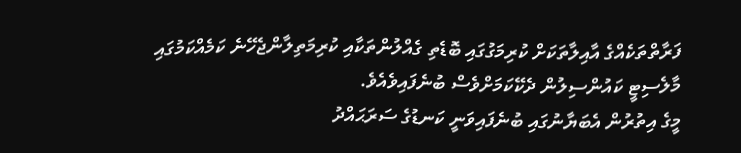ފަރާތްތަކެއްގެ އާއިލާތަކަށް ކުރިމަގުގައި ބޮޑެތި ގެއްލުންތަކާއި ކުރިމަތިލާންޖެހޭނެ ކަމެއްކަމުގައި މާލެސިޓީ ކައުންސިލުން ދެކޭކަމަށްވެސް ބުނެފައިވެއެވެ.
މީގެ އިތުރުން އެބަޔާނުގައި ބުނެފައިވަނީ ކަނޑުގެ ސަރަޙައްދު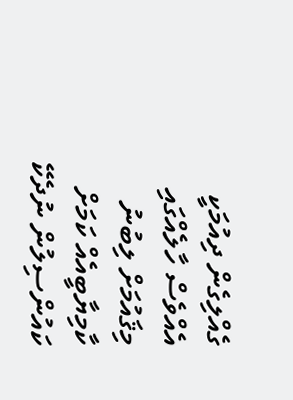ގެއްލިގެން ދިއުމަކީ އެއްވެސް ހާލެއްގައި މިޤައުމަށް ލިބުނު ކާމިޔާބީއެއް ކަމަށް ކައުންސިލުން ނުދެކޭ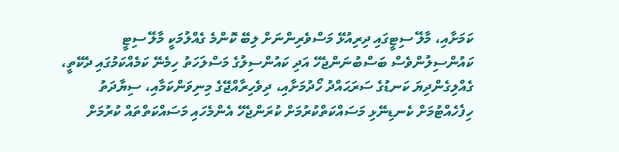ކަމަށާއި، މާލޭ ސިޓީގައި ދިރިއުޅޭ މަސްވެރިންނަށް ލިބޭ ކޮންމެ ގެއްލުމަކީ މާލޭ ސިޓީ ކައުންސިލުންވެސް ބަސްބުނަންޖެހޭ އަދި ކައުންސިލުގެ މަސްލަހަތު ހިމެނޭ ކަމެއްކަމުގައި ދެކޭތީ، ގެއްލިގެންދިޔަ ކަނޑުގެ ސަރަޙައްދު ހޯދުމަށާއި، ދިވެހިރާއްޖޭގެ މިނިވަންކަމާއި، ސިޔާދަތު ހިފެހެއްޓުމަށް ކެނޑިނޭޅި މަސައްކަތްކުރުމަށް ކުރަންޖެހޭ އެންމެހައި މަސައްކަތްތައް ކުރުމަށް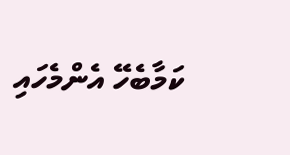ކަމާބެހޭ އެންމެހައި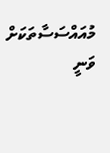މުއައްސަސާތަކަށް ވަނީ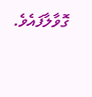ގޮވާލާފައެވެ.